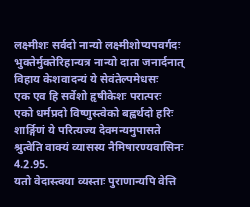लक्ष्मीशः सर्वदो नान्यो लक्ष्मीशोप्यपवर्गदः
भुक्तेर्मुक्तेरिहान्यत्र नान्यो दाता जनार्दनात्
विहाय केशवादन्यं ये सेवंतेल्पमेधसः
एक एव हि सर्वेशो हृषीकेशः परात्परः
एको धर्मप्रदो विष्णुस्त्वेको बह्वर्थदो हरिः
शार्ङ्गिणं ये परित्यज्य देवमन्यमुपासते
श्रुत्वेति वाक्यं व्यासस्य नैमिषारण्यवासिनः 4.2.95.
यतो वेदास्त्वया व्यस्ताः पुराणान्यपि वेत्ति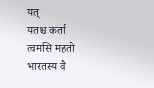यत्
यतश्च कर्ता त्वमसि महतो भारतस्य वै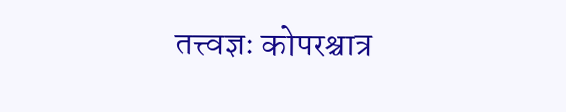तत्त्वज्ञः कोपरश्चात्र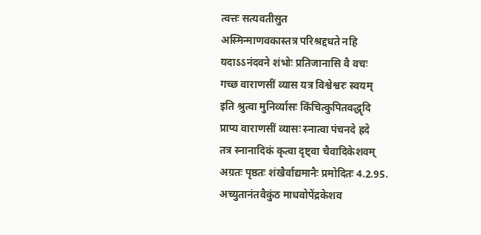त्वत्तः सत्यवतीसुत
अस्मिन्माणवकास्तत्र परिश्रद्दधते नहि
यदाऽऽनंदवने शंभोः प्रतिजानासि वै वचः
गच्छ वाराणसीं व्यास यत्र विश्वेश्वरः स्वयम्
इति श्रुत्वा मुनिर्व्यासः किंचित्कुपितवद्धृदि
प्राप्य वाराणसीं व्यासः स्नात्वा पंचनदे ह्रदे
तत्र स्नानादिकं कृत्वा दृष्ट्वा चैवादिकेशवम्
अग्रतः पृष्ठतः शंखैर्वाद्यमानैः प्रमोदितः 4.2.95.
अच्युतानंतवैकुंठ माधवोपेंद्रकेशव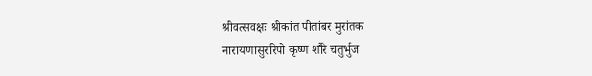श्रीवत्सवक्षः श्रीकांत पीतांबर मुरांतक
नारायणासुररिपो कृष्ण शौरे चतुर्भुज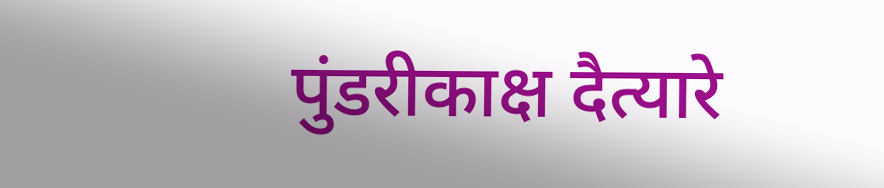पुंडरीकाक्ष दैत्यारे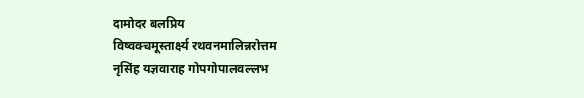दामोदर बलप्रिय
विष्वक्चमूस्तार्क्ष्य रथवनमालिन्नरोत्तम
नृसिंह यज्ञवाराह गोपगोपालवल्लभ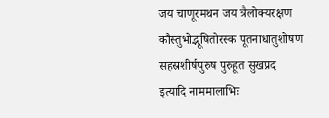जय चाणूरमथन जय त्रैलोक्यरक्षण
कौस्तुभोद्भूषितोरस्क पूतनाधातुशोषण
सहस्रशीर्षपुरुष पुरुहूत सुखप्रद
इत्यादि नाममालाभिः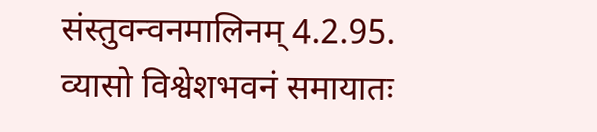संस्तुवन्वनमालिनम् 4.2.95.
व्यासो विश्वेशभवनं समायातः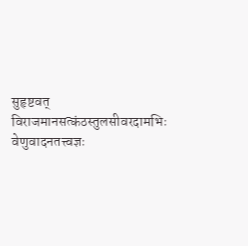सुहृष्टवत्
विराजमानसत्कंठस्तुलसीवरदामभिः
वेणुवादनतत्त्वज्ञः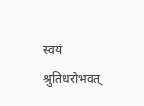स्वयं श्रुतिधरोभवत्